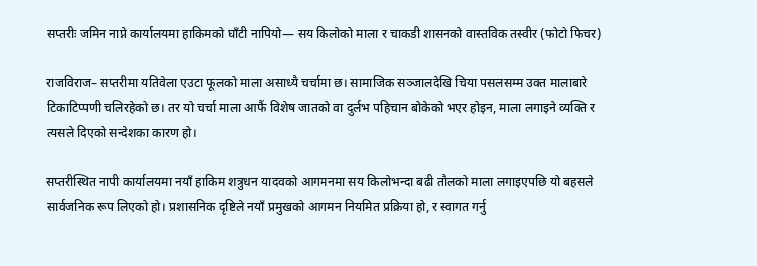सप्तरीः जमिन नाप्ने कार्यालयमा हाकिमको घाँटी नापियो— सय किलोको माला र चाकडी शासनको वास्तविक तस्वीर (फोटो फिचर)

राजविराज– सप्तरीमा यतिवेला एउटा फूलको माला असाध्यै चर्चामा छ। सामाजिक सञ्जालदेखि चिया पसलसम्म उक्त मालाबारे टिकाटिप्पणी चलिरहेको छ। तर यो चर्चा माला आफैं विशेष जातको वा दुर्लभ पहिचान बोकेको भएर होइन, माला लगाइने व्यक्ति र त्यसले दिएको सन्देशका कारण हो।

सप्तरीस्थित नापी कार्यालयमा नयाँ हाकिम शत्रुधन यादवको आगमनमा सय किलोभन्दा बढी तौलको माला लगाइएपछि यो बहसले सार्वजनिक रूप लिएको हो। प्रशासनिक दृष्टिले नयाँ प्रमुखको आगमन नियमित प्रक्रिया हो, र स्वागत गर्नु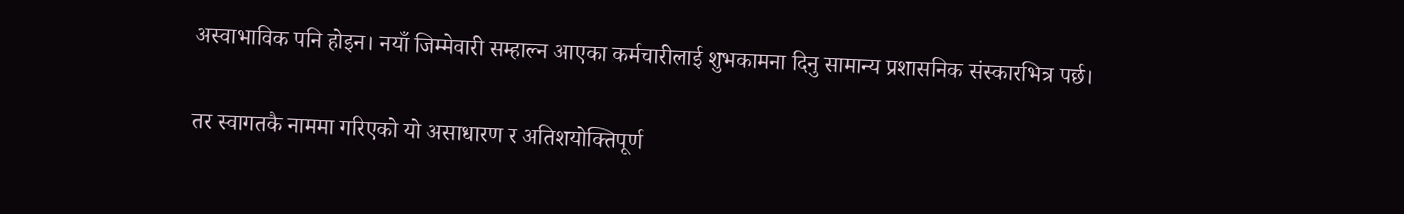अस्वाभाविक पनि होइन। नयाँ जिम्मेवारी सम्हाल्न आएका कर्मचारीलाई शुभकामना दिनु सामान्य प्रशासनिक संस्कारभित्र पर्छ।

तर स्वागतकै नाममा गरिएको यो असाधारण र अतिशयोक्तिपूर्ण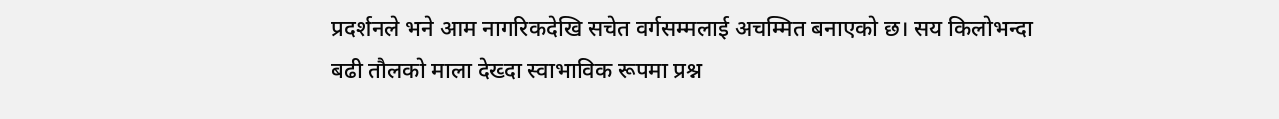प्रदर्शनले भने आम नागरिकदेखि सचेत वर्गसम्मलाई अचम्मित बनाएको छ। सय किलोभन्दा बढी तौलको माला देख्दा स्वाभाविक रूपमा प्रश्न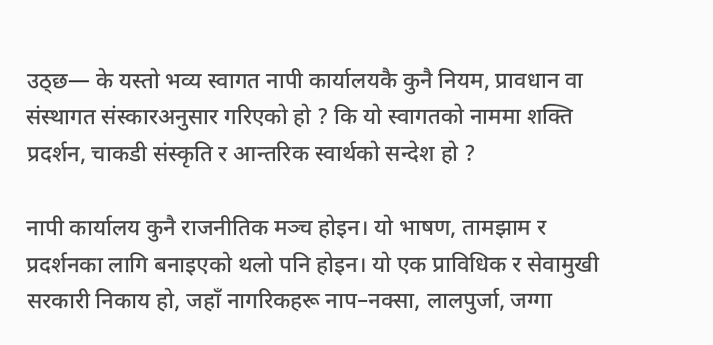उठ्छ— के यस्तो भव्य स्वागत नापी कार्यालयकै कुनै नियम, प्रावधान वा संस्थागत संस्कारअनुसार गरिएको हो ? कि यो स्वागतको नाममा शक्ति प्रदर्शन, चाकडी संस्कृति र आन्तरिक स्वार्थको सन्देश हो ?

नापी कार्यालय कुनै राजनीतिक मञ्च होइन। यो भाषण, तामझाम र प्रदर्शनका लागि बनाइएको थलो पनि होइन। यो एक प्राविधिक र सेवामुखी सरकारी निकाय हो, जहाँ नागरिकहरू नाप–नक्सा, लालपुर्जा, जग्गा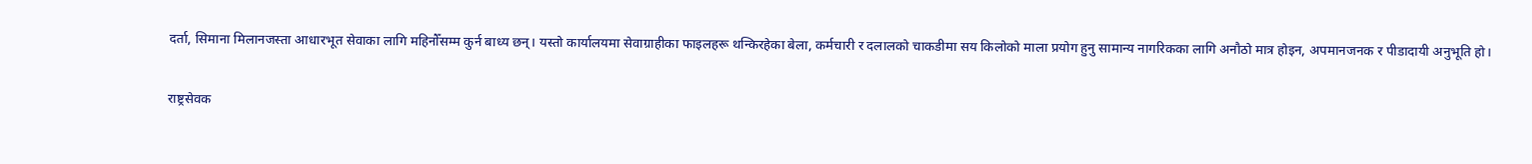दर्ता, सिमाना मिलानजस्ता आधारभूत सेवाका लागि महिनौँसम्म कुर्न बाध्य छन्। यस्तो कार्यालयमा सेवाग्राहीका फाइलहरू थन्किरहेका बेला, कर्मचारी र दलालको चाकडीमा सय किलोको माला प्रयोग हुनु सामान्य नागरिकका लागि अनौठो मात्र होइन, अपमानजनक र पीडादायी अनुभूति हो।

राष्ट्रसेवक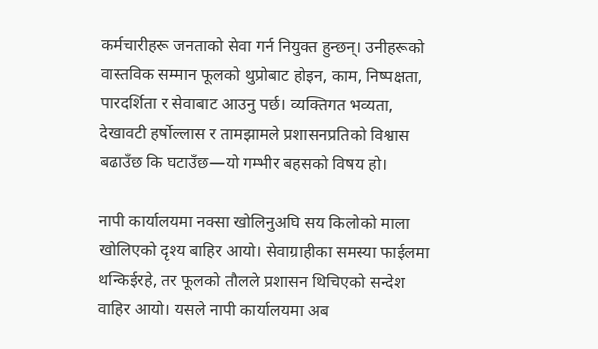कर्मचारीहरू जनताको सेवा गर्न नियुक्त हुन्छन्। उनीहरूको वास्तविक सम्मान फूलको थुप्रोबाट होइन, काम, निष्पक्षता, पारदर्शिता र सेवाबाट आउनु पर्छ। व्यक्तिगत भव्यता, देखावटी हर्षोल्लास र तामझामले प्रशासनप्रतिको विश्वास बढाउँछ कि घटाउँछ—यो गम्भीर बहसको विषय हो।

नापी कार्यालयमा नक्सा खोलिनुअघि सय किलोको माला खोलिएको दृश्य बाहिर आयो। सेवाग्राहीका समस्या फाईलमा थन्किईरहे, तर फूलको तौलले प्रशासन थिचिएको सन्देश वाहिर आयो। यसले नापी कार्यालयमा अब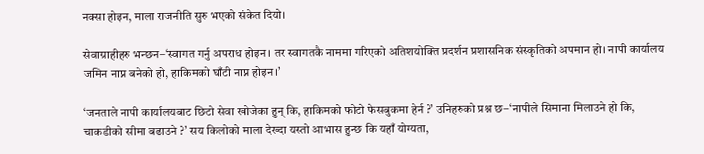नक्सा होइन, माला राजनीति सुरु भएको संकेत दियो।

सेवाग्राहीहरु भन्छन–‘स्वागत गर्नु अपराध होइन। तर स्वागतकै नाममा गरिएको अतिशयोक्ति प्रदर्शन प्रशासनिक संस्कृतिको अपमान हो। नापी कार्यालय जमिन नाप्न बनेको हो, हाकिमको घाँटी नाप्न होइन।’

‘जनताले नापी कार्यालयबाट छिटो सेवा खोजेका हुन् कि, हाकिमको फोटो फेसबुकमा हेर्न ?’ उनिहरुको प्रश्न छ–‘नापीले सिमाना मिलाउने हो कि, चाकडीको सीमा बढाउने ?’ सय किलोको माला देख्दा यस्तो आभास हुन्छ कि यहाँ योग्यता,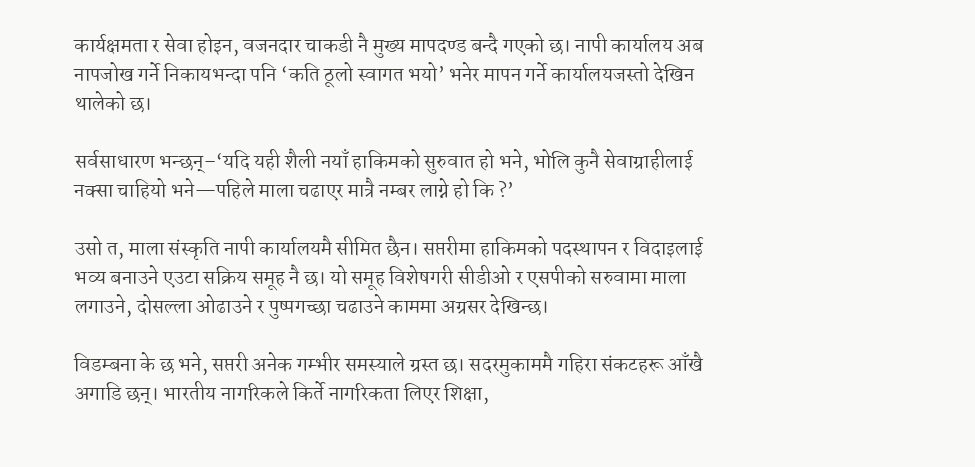कार्यक्षमता र सेवा होइन, वजनदार चाकडी नै मुख्य मापदण्ड बन्दै गएको छ। नापी कार्यालय अब नापजोख गर्ने निकायभन्दा पनि ‘कति ठूलो स्वागत भयो’ भनेर मापन गर्ने कार्यालयजस्तो देखिन थालेको छ।

सर्वसाधारण भन्छन्–‘यदि यही शैली नयाँ हाकिमको सुरुवात हो भने, भोलि कुनै सेवाग्राहीलाई नक्सा चाहियो भने—पहिले माला चढाएर मात्रै नम्बर लाग्ने हो कि ?’

उसो त, माला संस्कृति नापी कार्यालयमै सीमित छैन। सप्तरीमा हाकिमको पदस्थापन र विदाइलाई भव्य बनाउने एउटा सक्रिय समूह नै छ। यो समूह विशेषगरी सीडीओ र एसपीको सरुवामा माला लगाउने, दोसल्ला ओढाउने र पुष्पगच्छा चढाउने काममा अग्रसर देखिन्छ।

विडम्बना के छ भने, सप्तरी अनेक गम्भीर समस्याले ग्रस्त छ। सदरमुकाममै गहिरा संकटहरू आँखै अगाडि छन्। भारतीय नागरिकले किर्ते नागरिकता लिएर शिक्षा,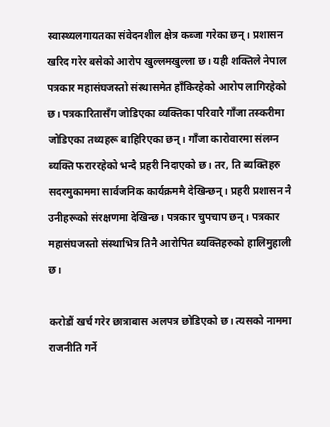स्वास्थ्यलगायतका संवेदनशील क्षेत्र कब्जा गरेका छन्। प्रशासन खरिद गरेर बसेको आरोप खुल्लमखुल्ला छ। यही शक्तिले नेपाल पत्रकार महासंघजस्तो संस्थासमेत हाँकिरहेको आरोप लागिरहेको छ। पत्रकारितासँग जोडिएका व्यक्तिका परिवारै गाँजा तस्करीमा जोडिएका तथ्यहरू बाहिरिएका छन्। गाँजा कारोवारमा संलग्न ब्यक्ति फराररहेको भन्दै प्रहरी निदाएको छ। तर, ति ब्यक्तिहरु सदरमुकाममा सार्वजनिक कार्यक्रममै देखिन्छन्। प्रहरी प्रशासन नै उनीहरूको संरक्षणमा देखिन्छ। पत्रकार चुपचाप छन्। पत्रकार महासंघजस्तो संस्थाभित्र तिनै आरोपित ब्यक्तिहरुको हालिमुहाली छ।

करोडौं खर्च गरेर छात्राबास अलपत्र छोडिएको छ। त्यसको नाममा राजनीति गर्ने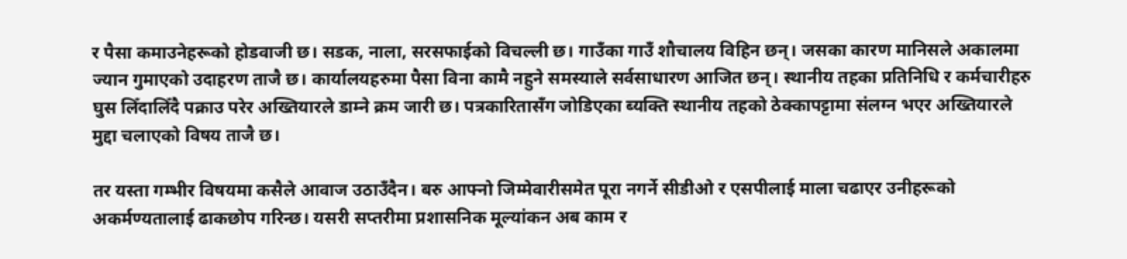र पैसा कमाउनेहरूको होडवाजी छ। सडक, नाला, सरसफाईको विचल्ली छ। गाउँका गाउँ शौचालय विहिन छन्। जसका कारण मानिसले अकालमा ज्यान गुमाएको उदाहरण ताजै छ। कार्यालयहरुमा पैसा विना कामै नहुने समस्याले सर्वसाधारण आजित छन्। स्थानीय तहका प्रतिनिधि र कर्मचारीहरु घुस लिँदालिँदै पक्राउ परेर अख्तियारले डाम्ने क्रम जारी छ। पत्रकारितासँग जोडिएका ब्यक्ति स्थानीय तहको ठेक्कापट्टामा संलग्न भएर अख्तियारले मुद्दा चलाएको विषय ताजै छ।

तर यस्ता गम्भीर विषयमा कसैले आवाज उठाउँदैन। बरु आफ्नो जिम्मेवारीसमेत पूरा नगर्ने सीडीओ र एसपीलाई माला चढाएर उनीहरूको अकर्मण्यतालाई ढाकछोप गरिन्छ। यसरी सप्तरीमा प्रशासनिक मूल्यांकन अब काम र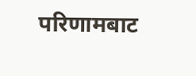परिणामबाट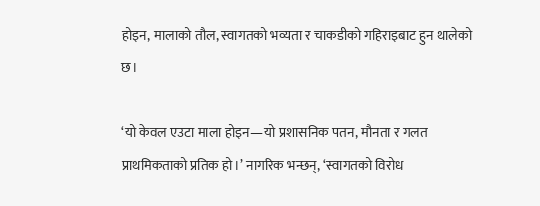होइन, मालाको तौल, स्वागतको भव्यता र चाकडीको गहिराइबाट हुन थालेको छ।

‘यो केवल एउटा माला होइन—यो प्रशासनिक पतन, मौनता र गलत प्राथमिकताको प्रतिक हो।’ नागरिक भन्छन्, ‘स्वागतको विरोध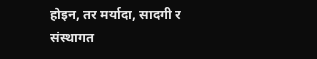होइन, तर मर्यादा, सादगी र संस्थागत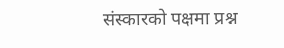संस्कारको पक्षमा प्रश्न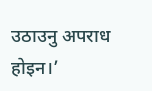उठाउनु अपराध होइन।’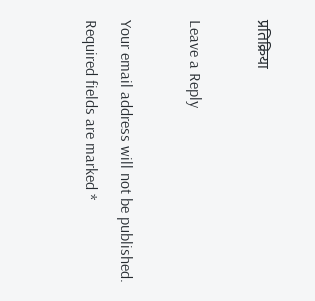प्रतिक्रिया

Leave a Reply

Your email address will not be published. Required fields are marked *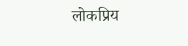लोकप्रिय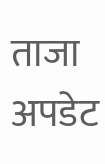ताजा अपडेट